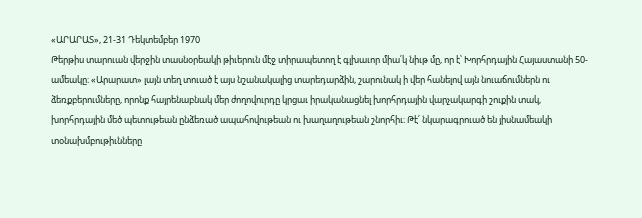«ԱՐԱՐԱՏ», 21-31 Դեկտեմբեր 1970
Թերթիս տարուան վերջին տասնօրեակի թիւերուն մէջ տիրապետող է գլխաւոր միա՛կ նիւթ մը, որ է՝ Խորհրդային Հայաստանի 50-ամեակը։ «Արարատ» լայն տեղ տուած է այս նշանակալից տարեդարձին, շարունակ ի վեր հանելով այն նուաճումներն ու ձեռքբերումները, որոնք հայրենաբնակ մեր ժողովուրդը կրցաւ իրականացնել խորհրդային վարչակարգի շուքին տակ, խորհրդային մեծ պետութեան ընձեռած ապահովութեան ու խաղաղութեան շնորհիւ։ Թէ՛ նկարագրուած են յիսնամեակի տօնախմբութիւնները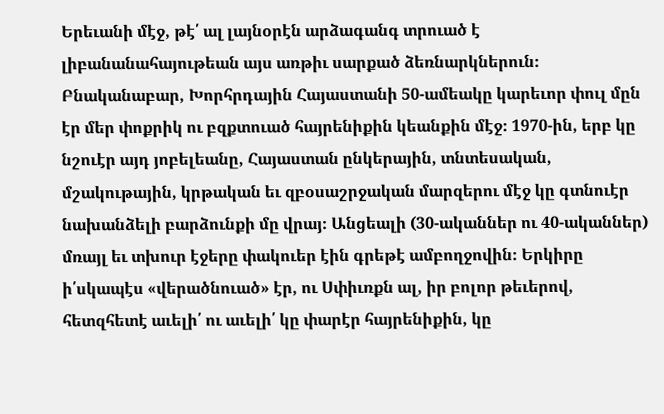Երեւանի մէջ, թէ՛ ալ լայնօրէն արձագանգ տրուած է լիբանանահայութեան այս առթիւ սարքած ձեռնարկներուն։
Բնականաբար, Խորհրդային Հայաստանի 50-ամեակը կարեւոր փուլ մըն էր մեր փոքրիկ ու բզքտուած հայրենիքին կեանքին մէջ։ 1970-ին, երբ կը նշուէր այդ յոբելեանը, Հայաստան ընկերային, տնտեսական, մշակութային, կրթական եւ զբօսաշրջական մարզերու մէջ կը գտնուէր նախանձելի բարձունքի մը վրայ։ Անցեալի (30-ականներ ու 40-ականներ) մռայլ եւ տխուր էջերը փակուեր էին գրեթէ ամբողջովին։ Երկիրը ի՛սկապէս «վերածնուած» էր, ու Սփիւռքն ալ, իր բոլոր թեւերով, հետզհետէ աւելի՛ ու աւելի՛ կը փարէր հայրենիքին, կը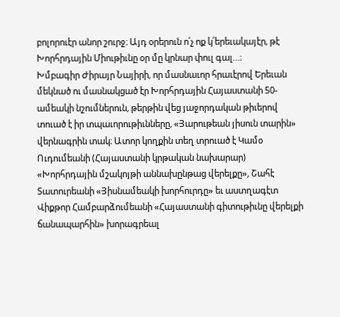բոլորուէր անոր շուրջ։ Այդ օրերուն ո՛չ ոք կ՛երեւակայէր, թէ Խորհրդային Միութիւնը օր մը կրնար փուլ գալ…։
Խմբագիր Ժիրայր Նայիրի, որ մասնաւոր հրաւէրով Երեւան մեկնած ու մասնակցած էր Խորհրդային Հայաստանի 50-ամեակի նշումներուն, թերթին վեց յաջորդական թիւերով տուած է իր տպաւորութիւնները, «Յարութեան յիսուն տարին» վերնագրին տակ։ Ատոր կողքին տեղ տրուած է Կամօ Ուդումեանի (Հայաստանի կրթական նախարար) «Խորհրդային մշակոյթի աննախընթաց վերելքը», Շահէ Տատուրեանի «Յիսնամեակի խորհուրդը» եւ աստղագէտ Վիքթոր Համբարձումեանի «Հայաստանի գիտութիւնը վերելքի ճանապարհին» խորագրեալ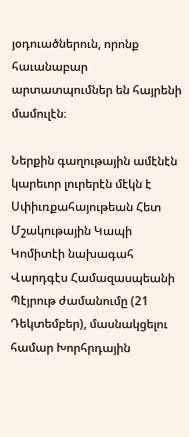յօդուածներուն, որոնք հաւանաբար արտատպումներ են հայրենի մամուլէն։

Ներքին գաղութային ամէնէն կարեւոր լուրերէն մէկն է Սփիւռքահայութեան Հետ Մշակութային Կապի Կոմիտէի նախագահ Վարդգէս Համազասպեանի Պէյրութ ժամանումը (21 Դեկտեմբեր), մասնակցելու համար Խորհրդային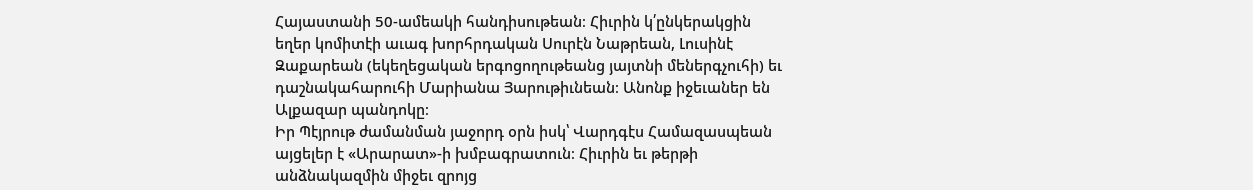Հայաստանի 50-ամեակի հանդիսութեան։ Հիւրին կ՛ընկերակցին եղեր կոմիտէի աւագ խորհրդական Սուրէն Նաթրեան, Լուսինէ Զաքարեան (եկեղեցական երգոցողութեանց յայտնի մեներգչուհի) եւ դաշնակահարուհի Մարիանա Յարութիւնեան։ Անոնք իջեւաներ են Ալքազար պանդոկը։
Իր Պէյրութ ժամանման յաջորդ օրն իսկ՝ Վարդգէս Համազասպեան այցելեր է «Արարատ»-ի խմբագրատուն։ Հիւրին եւ թերթի անձնակազմին միջեւ զրոյց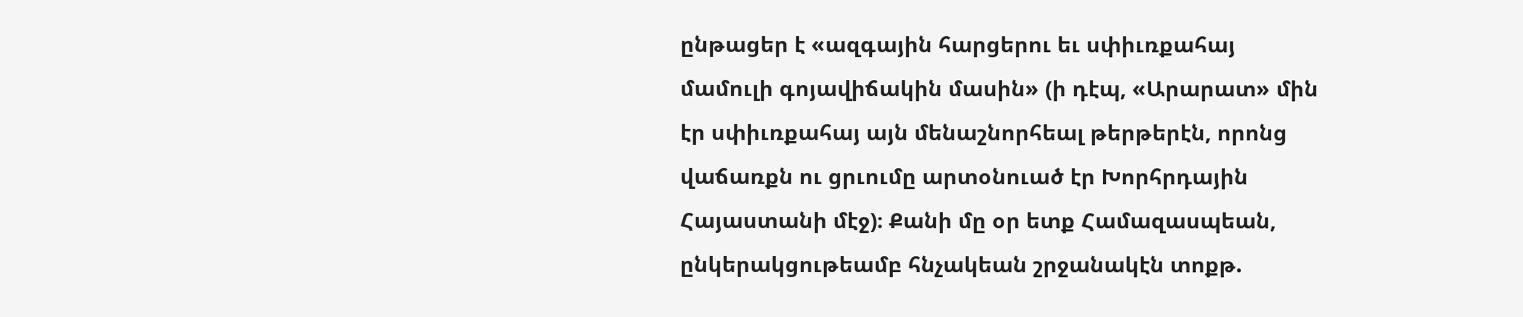ընթացեր է «ազգային հարցերու եւ սփիւռքահայ մամուլի գոյավիճակին մասին» (ի դէպ, «Արարատ» մին էր սփիւռքահայ այն մենաշնորհեալ թերթերէն, որոնց վաճառքն ու ցրւումը արտօնուած էր Խորհրդային Հայաստանի մէջ)։ Քանի մը օր ետք Համազասպեան, ընկերակցութեամբ հնչակեան շրջանակէն տոքթ.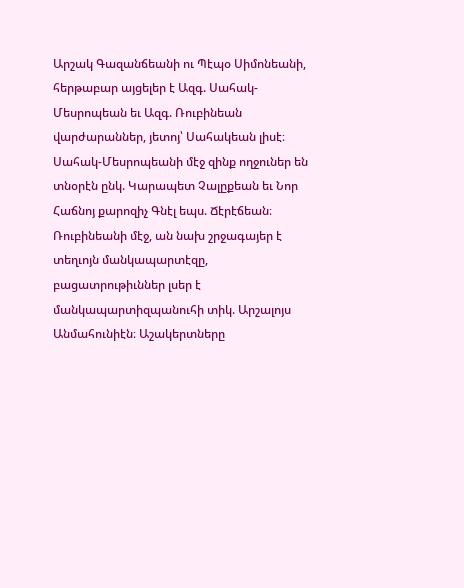Արշակ Գազանճեանի ու Պէպօ Սիմոնեանի, հերթաբար այցելեր է Ազգ. Սահակ-Մեսրոպեան եւ Ազգ. Ռուբինեան վարժարաններ, յետոյ՝ Սահակեան լիսէ։ Սահակ-Մեսրոպեանի մէջ զինք ողջուներ են տնօրէն ընկ. Կարապետ Չալըքեան եւ Նոր Հաճնոյ քարոզիչ Գնէլ եպս. Ճէրէճեան։ Ռուբինեանի մէջ, ան նախ շրջագայեր է տեղւոյն մանկապարտէզը, բացատրութիւններ լսեր է մանկապարտիզպանուհի տիկ. Արշալոյս Անմահունիէն։ Աշակերտները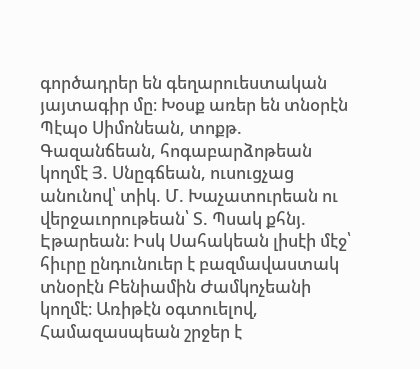գործադրեր են գեղարուեստական յայտագիր մը։ Խօսք առեր են տնօրէն Պէպօ Սիմոնեան, տոքթ. Գազանճեան, հոգաբարձոթեան կողմէ Յ. Սնըգճեան, ուսուցչաց անունով՝ տիկ. Մ. Խաչատուրեան ու վերջաւորութեան՝ Տ. Պսակ քհնյ. Էթարեան։ Իսկ Սահակեան լիսէի մէջ՝ հիւրը ընդունուեր է բազմավաստակ տնօրէն Բենիամին Ժամկոչեանի կողմէ։ Առիթէն օգտուելով, Համազասպեան շրջեր է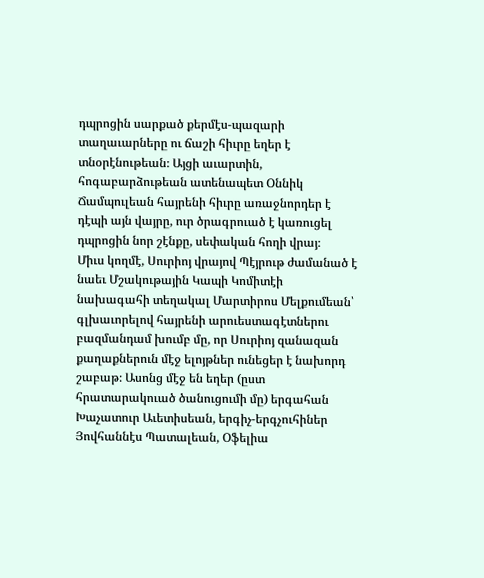դպրոցին սարքած քերմէս-պազարի տաղաւարները ու ճաշի հիւրը եղեր է տնօրէնութեան։ Այցի աւարտին, հոգաբարձութեան ատենապետ Օննիկ Ճամպուլեան հայրենի հիւրը առաջնորդեր է դէպի այն վայրը, ուր ծրագրուած է կառուցել դպրոցին նոր շէնքը, սեփական հողի վրայ։
Միւս կողմէ, Սուրիոյ վրայով Պէյրութ ժամանած է նաեւ Մշակութային Կապի Կոմիտէի նախագահի տեղակալ Մարտիրոս Մելքումեան՝ գլխաւորելով հայրենի արուեստագէտներու բազմանդամ խումբ մը, որ Սուրիոյ զանազան քաղաքներուն մէջ ելոյթներ ունեցեր է նախորդ շաբաթ։ Ասոնց մէջ են եղեր (ըստ հրատարակուած ծանուցումի մը) երգահան Խաչատուր Աւետիսեան, երգիչ-երգչուհիներ Յովհաննէս Պատալեան, Օֆելիա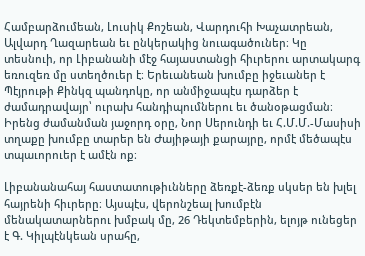Համբարձումեան, Լուսիկ Քոշեան, Վարդուհի Խաչատրեան, Ալվարդ Ղազարեան եւ ընկերակից նուագածուներ։ Կը տեսնուի, որ Լիբանանի մէջ հայաստանցի հիւրերու արտակարգ եռուզեռ մը ստեղծուեր է։ Երեւանեան խումբը իջեւաներ է Պէյրութի Քինկզ պանդոկը, որ անմիջապէս դարձեր է ժամադրավայր՝ ուրախ հանդիպումներու եւ ծանօթացման։ Իրենց ժամանման յաջորդ օրը, Նոր Սերունդի եւ Հ.Մ.Մ.-Մասիսի տղաքը խումբը տարեր են Ժայիթայի քարայրը, որմէ մեծապէս տպաւորուեր է ամէն ոք։

Լիբանանահայ հաստատութիւնները ձեռքէ-ձեռք սկսեր են խլել հայրենի հիւրերը։ Այսպէս, վերոնշեալ խումբէն մենակատարներու խմբակ մը, 26 Դեկտեմբերին, ելոյթ ունեցեր է Գ. Կիլպէնկեան սրահը,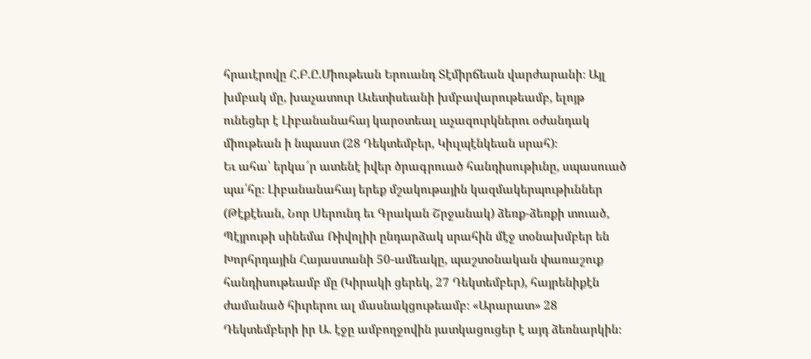հրաւէրովը Հ.Բ.Ը.Միութեան Երուանդ Տէմիրճեան վարժարանի։ Այլ խմբակ մը, խաչատուր Աւետիսեանի խմբավարութեամբ, ելոյթ ունեցեր է Լիբանանահայ կարօտեալ աչազուրկներու օժանդակ միութեան ի նպաստ (28 Դեկտեմբեր, Կիւլպէնկեան սրահ)։
Եւ ահա՝ երկա՜ր ատենէ իվեր ծրագրուած հանդիսութիւնը, սպասուած պա՛հը։ Լիբանանահայ երեք մշակութային կազմակերպութիւններ (Թէքէեան, Նոր Սերունդ եւ Գրական Շրջանակ) ձեռք-ձեռքի տուած, Պէյրութի սինեմա Ռիվոլիի ընդարձակ սրահին մէջ տօնախմբեր են Խորհրդային Հայաստանի 50-ամեակը, պաշտօնական փառաշուք հանդիսութեամբ մը (Կիրակի ցերեկ, 27 Դեկտեմբեր), հայրենիքէն ժամանած հիւրերու ալ մասնակցութեամբ։ «Արարատ» 28 Դեկտեմբերի իր Ա. էջը ամբողջովին յատկացուցեր է այդ ձեռնարկին։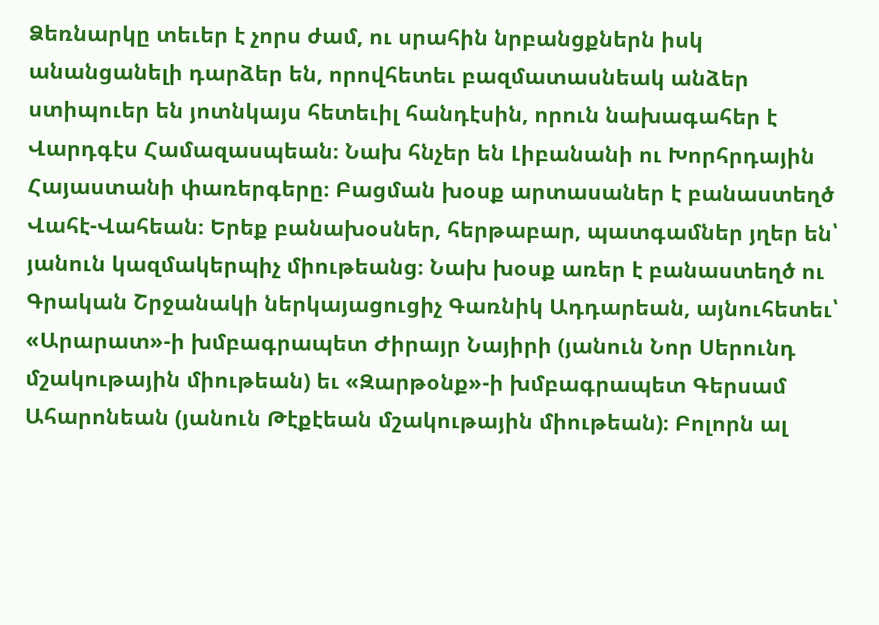Ձեռնարկը տեւեր է չորս ժամ, ու սրահին նրբանցքներն իսկ անանցանելի դարձեր են, որովհետեւ բազմատասնեակ անձեր ստիպուեր են յոտնկայս հետեւիլ հանդէսին, որուն նախագահեր է Վարդգէս Համազասպեան։ Նախ հնչեր են Լիբանանի ու Խորհրդային Հայաստանի փառերգերը։ Բացման խօսք արտասաներ է բանաստեղծ Վահէ-Վահեան։ Երեք բանախօսներ, հերթաբար, պատգամներ յղեր են՝ յանուն կազմակերպիչ միութեանց։ Նախ խօսք առեր է բանաստեղծ ու Գրական Շրջանակի ներկայացուցիչ Գառնիկ Ադդարեան, այնուհետեւ՝ «Արարատ»-ի խմբագրապետ Ժիրայր Նայիրի (յանուն Նոր Սերունդ մշակութային միութեան) եւ «Զարթօնք»-ի խմբագրապետ Գերսամ Ահարոնեան (յանուն Թէքէեան մշակութային միութեան)։ Բոլորն ալ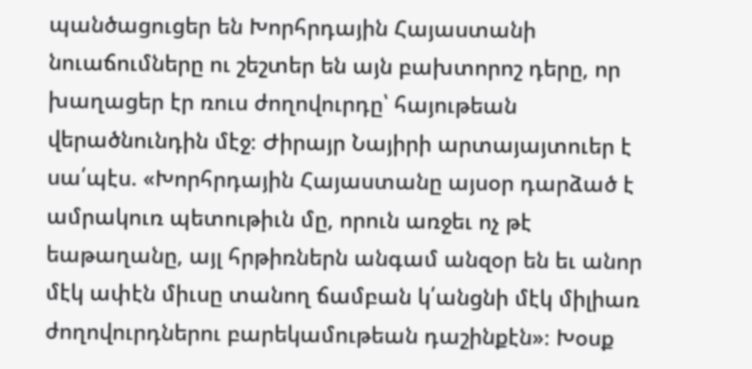պանծացուցեր են Խորհրդային Հայաստանի նուաճումները ու շեշտեր են այն բախտորոշ դերը, որ խաղացեր էր ռուս ժողովուրդը՝ հայութեան վերածնունդին մէջ։ Ժիրայր Նայիրի արտայայտուեր է սա՛պէս. «Խորհրդային Հայաստանը այսօր դարձած է ամրակուռ պետութիւն մը, որուն առջեւ ոչ թէ եաթաղանը, այլ հրթիռներն անգամ անզօր են եւ անոր մէկ ափէն միւսը տանող ճամբան կ՛անցնի մէկ միլիառ ժողովուրդներու բարեկամութեան դաշինքէն»։ Խօսք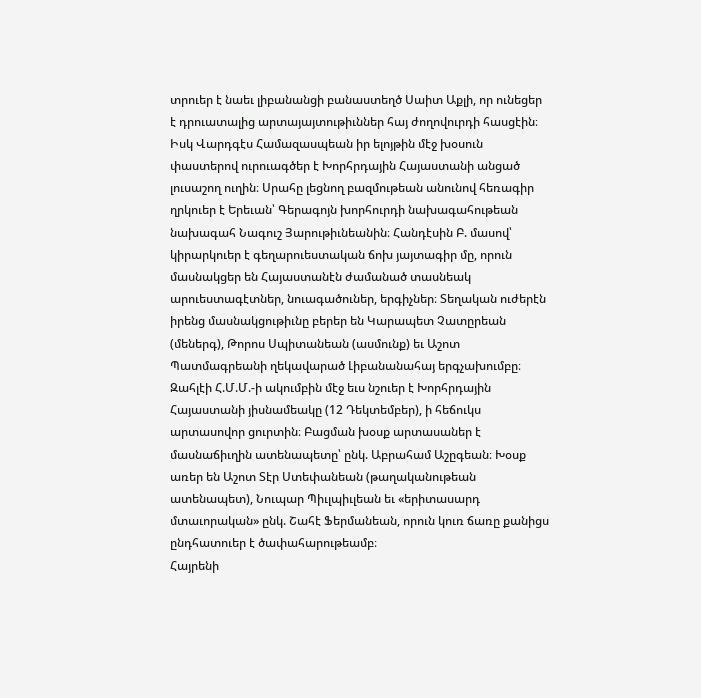տրուեր է նաեւ լիբանանցի բանաստեղծ Սաիտ Աքլի, որ ունեցեր է դրուատալից արտայայտութիւններ հայ ժողովուրդի հասցէին։ Իսկ Վարդգէս Համազասպեան իր ելոյթին մէջ խօսուն փաստերով ուրուագծեր է Խորհրդային Հայաստանի անցած լուսաշող ուղին։ Սրահը լեցնող բազմութեան անունով հեռագիր ղրկուեր է Երեւան՝ Գերագոյն խորհուրդի նախագահութեան նախագահ Նագուշ Յարութիւնեանին։ Հանդէսին Բ. մասով՝ կիրարկուեր է գեղարուեստական ճոխ յայտագիր մը, որուն մասնակցեր են Հայաստանէն ժամանած տասնեակ արուեստագէտներ, նուագածուներ, երգիչներ։ Տեղական ուժերէն իրենց մասնակցութիւնը բերեր են Կարապետ Չատըրեան (մեներգ), Թորոս Սպիտանեան (ասմունք) եւ Աշոտ Պատմագրեանի ղեկավարած Լիբանանահայ երգչախումբը։
Զահլէի Հ.Մ.Մ.-ի ակումբին մէջ եւս նշուեր է Խորհրդային Հայաստանի յիսնամեակը (12 Դեկտեմբեր), ի հեճուկս արտասովոր ցուրտին։ Բացման խօսք արտասաներ է մասնաճիւղին ատենապետը՝ ընկ. Աբրահամ Աշըգեան։ Խօսք առեր են Աշոտ Տէր Ստեփանեան (թաղականութեան ատենապետ), Նուպար Պիւլպիւլեան եւ «երիտասարդ մտաւորական» ընկ. Շահէ Ֆերմանեան, որուն կուռ ճառը քանիցս ընդհատուեր է ծափահարութեամբ։
Հայրենի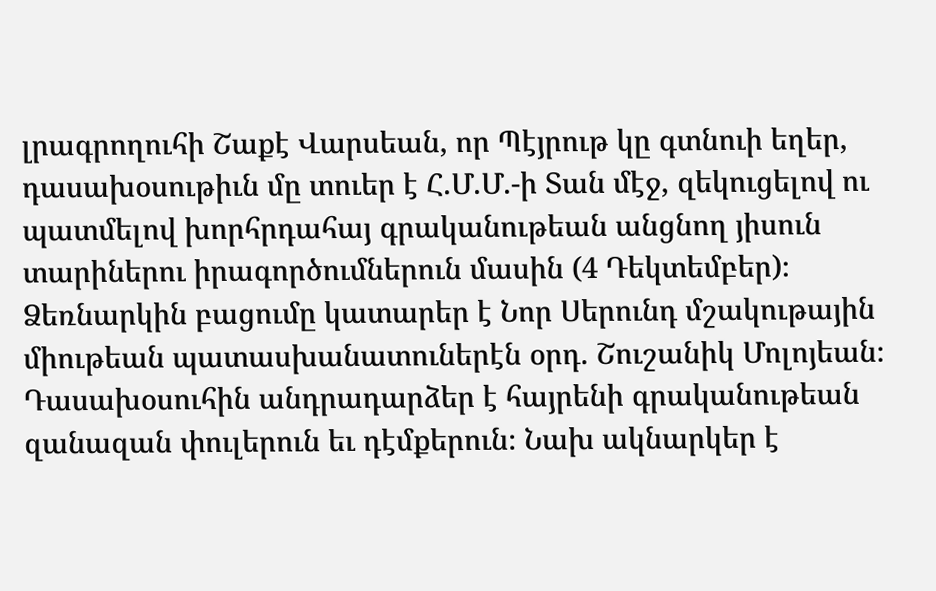լրագրողուհի Շաքէ Վարսեան, որ Պէյրութ կը գտնուի եղեր, դասախօսութիւն մը տուեր է Հ.Մ.Մ.-ի Տան մէջ, զեկուցելով ու պատմելով խորհրդահայ գրականութեան անցնող յիսուն տարիներու իրագործումներուն մասին (4 Դեկտեմբեր)։ Ձեռնարկին բացումը կատարեր է Նոր Սերունդ մշակութային միութեան պատասխանատուներէն օրդ. Շուշանիկ Մոլոյեան։ Դասախօսուհին անդրադարձեր է հայրենի գրականութեան զանազան փուլերուն եւ դէմքերուն։ Նախ ակնարկեր է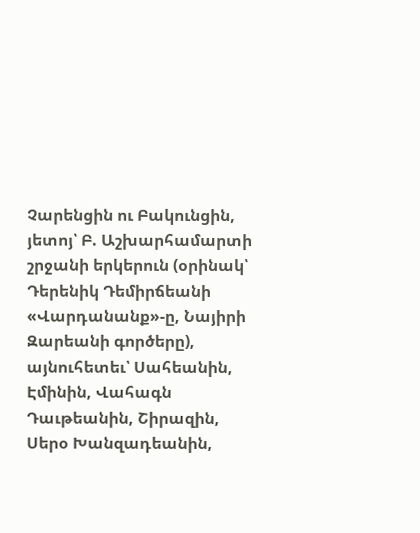Չարենցին ու Բակունցին, յետոյ՝ Բ. Աշխարհամարտի շրջանի երկերուն (օրինակ՝ Դերենիկ Դեմիրճեանի «Վարդանանք»-ը, Նայիրի Զարեանի գործերը), այնուհետեւ՝ Սահեանին, Էմինին, Վահագն Դաւթեանին, Շիրազին, Սերօ Խանզադեանին,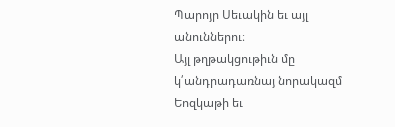Պարոյր Սեւակին եւ այլ անուններու։
Այլ թղթակցութիւն մը կ՛անդրադառնայ նորակազմ Եոզկաթի եւ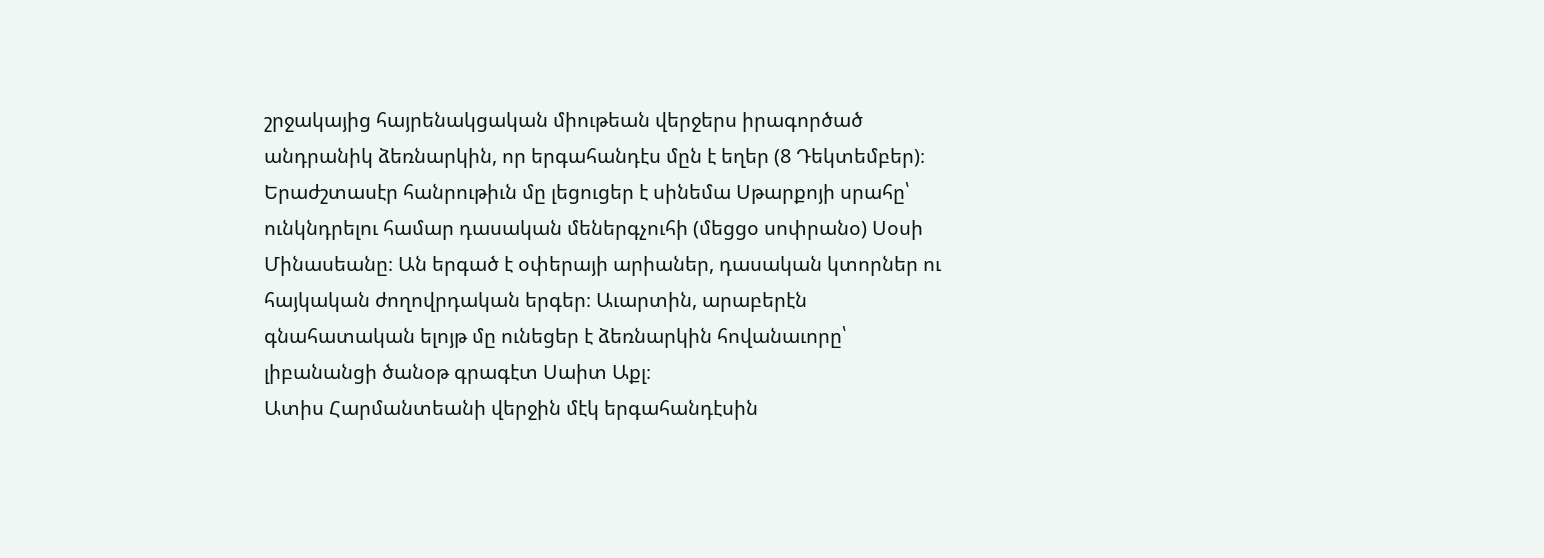շրջակայից հայրենակցական միութեան վերջերս իրագործած անդրանիկ ձեռնարկին, որ երգահանդէս մըն է եղեր (8 Դեկտեմբեր)։ Երաժշտասէր հանրութիւն մը լեցուցեր է սինեմա Սթարքոյի սրահը՝ ունկնդրելու համար դասական մեներգչուհի (մեցցօ սոփրանօ) Սօսի Մինասեանը։ Ան երգած է օփերայի արիաներ, դասական կտորներ ու հայկական ժողովրդական երգեր։ Աւարտին, արաբերէն գնահատական ելոյթ մը ունեցեր է ձեռնարկին հովանաւորը՝ լիբանանցի ծանօթ գրագէտ Սաիտ Աքլ։
Ատիս Հարմանտեանի վերջին մէկ երգահանդէսին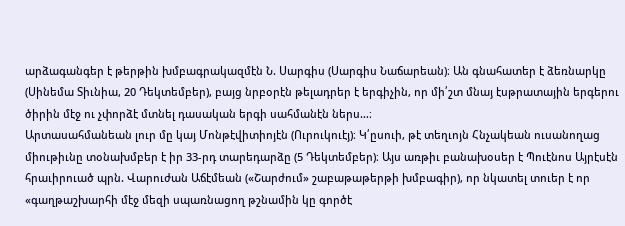արձագանգեր է թերթին խմբագրակազմէն Ն. Սարգիս (Սարգիս Նաճարեան)։ Ան գնահատեր է ձեռնարկը (Սինեմա Տիւնիա, 20 Դեկտեմբեր), բայց նրբօրէն թելադրեր է երգիչին, որ մի՛շտ մնայ էսթրատային երգերու ծիրին մէջ ու չփորձէ մտնել դասական երգի սահմանէն ներս…։
Արտասահմանեան լուր մը կայ Մոնթէվիտիոյէն (Ուրուկուէյ)։ Կ՛ըսուի, թէ տեղւոյն Հնչակեան ուսանողաց միութիւնը տօնախմբեր է իր 33-րդ տարեդարձը (5 Դեկտեմբեր)։ Այս առթիւ բանախօսեր է Պուէնոս Այրէսէն հրաւիրուած պրն. Վարուժան Աճէմեան («Շարժում» շաբաթաթերթի խմբագիր), որ նկատել տուեր է որ «գաղթաշխարհի մէջ մեզի սպառնացող թշնամին կը գործէ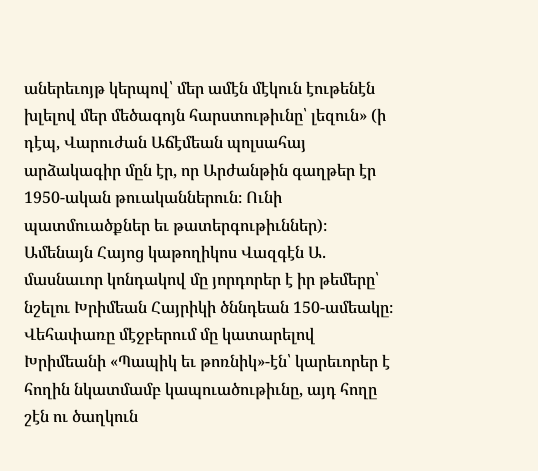աներեւոյթ կերպով՝ մեր ամէն մէկուն էութենէն խլելով մեր մեծագոյն հարստութիւնը՝ լեզուն» (ի դէպ, Վարուժան Աճէմեան պոլսահայ արձակագիր մըն էր, որ Արժանթին գաղթեր էր 1950-ական թուականներուն։ Ունի պատմուածքներ եւ թատերգութիւններ)։
Ամենայն Հայոց կաթողիկոս Վազգէն Ա. մասնաւոր կոնդակով մը յորդորեր է իր թեմերը՝ նշելու Խրիմեան Հայրիկի ծննդեան 150-ամեակը։ Վեհափառը մէջբերում մը կատարելով Խրիմեանի «Պապիկ եւ թոռնիկ»-էն՝ կարեւորեր է հողին նկատմամբ կապուածութիւնը, այդ հողը շէն ու ծաղկուն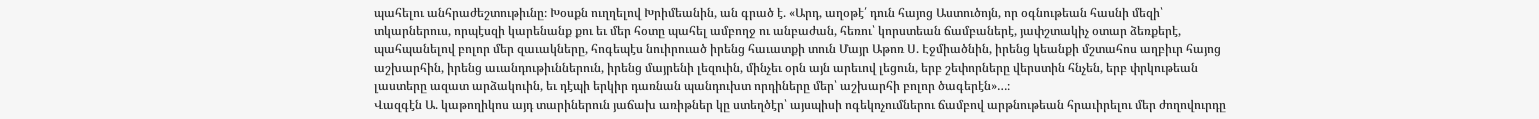պահելու անհրաժեշտութիւնը։ Խօսքն ուղղելով Խրիմեանին, ան գրած է. «Արդ, աղօթէ՛ դուն հայոց Աստուծոյն, որ օգնութեան հասնի մեզի՝ տկարներուս, որպէսզի կարենանք քու եւ մեր հօտը պահել ամբողջ ու անբաժան, հեռու՝ կորստեան ճամբաներէ, յափշտակիչ օտար ձեռքերէ, պահպանելով բոլոր մեր զաւակները, հոգեպէս նուիրուած իրենց հաւատքի տուն Մայր Աթոռ Ս. Էջմիածնին, իրենց կեանքի մշտահոս աղբիւր հայոց աշխարհին, իրենց աւանդութիւններուն, իրենց մայրենի լեզուին, մինչեւ օրն այն արեւով լեցուն, երբ շեփորները վերստին հնչեն, երբ փրկութեան լաստերը ազատ արձակուին, եւ դէպի երկիր դառնան պանդուխտ որդիները մեր՝ աշխարհի բոլոր ծագերէն»…։
Վազգէն Ա. կաթողիկոս այդ տարիներուն յաճախ առիթներ կը ստեղծէր՝ այսպիսի ոգեկոչումներու ճամբով արթնութեան հրաւիրելու մեր ժողովուրդը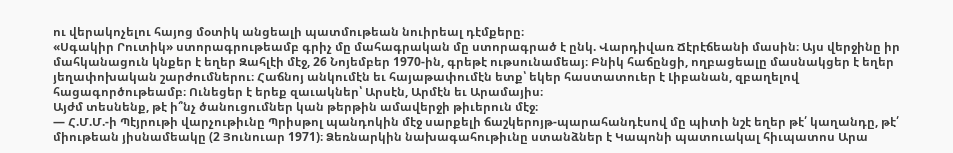ու վերակոչելու հայոց մօտիկ անցեալի պատմութեան նուիրեալ դէմքերը։
«Սգակիր Րուտիկ» ստորագրութեամբ գրիչ մը մահագրական մը ստորագրած է ընկ. Վարդիվառ Ճէրէճեանի մասին։ Այս վերջինը իր մահկանացուն կնքեր է եղեր Զահլէի մէջ, 26 Նոյեմբեր 1970-ին, գրեթէ ութսունամեայ։ Բնիկ հաճընցի, ողբացեալը մասնակցեր է եղեր յեղափոխական շարժումներու։ Հաճնոյ անկումէն եւ հայաթափումէն ետք՝ եկեր հաստատուեր է Լիբանան, զբաղելով հացագործութեամբ։ Ունեցեր է երեք զաւակներ՝ Արսէն, Արմէն եւ Արամայիս։
Այժմ տեսնենք, թէ ի՞նչ ծանուցումներ կան թերթին ամավերջի թիւերուն մէջ։
— Հ.Մ.Մ.-ի Պէյրութի վարչութիւնը Պրիսթոլ պանդոկին մէջ սարքելի ճաշկերոյթ-պարահանդէսով մը պիտի նշէ եղեր թէ՛ կաղանդը, թէ՛ միութեան յիսնամեակը (2 Յունուար 1971)։ Ձեռնարկին նախագահութիւնը ստանձներ է Կապոնի պատուակալ հիւպատոս Արա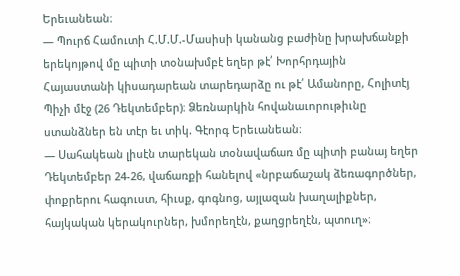Երեւանեան։
— Պուրճ Համուտի Հ.Մ.Մ.-Մասիսի կանանց բաժինը խրախճանքի երեկոյթով մը պիտի տօնախմբէ եղեր թէ՛ Խորհրդային Հայաստանի կիսադարեան տարեդարձը ու թէ՛ Ամանորը, Հոլիտէյ Պիչի մէջ (26 Դեկտեմբեր)։ Ձեռնարկին հովանաւորութիւնը ստանձներ են տէր եւ տիկ. Գէորգ Երեւանեան։
— Սահակեան լիսէն տարեկան տօնավաճառ մը պիտի բանայ եղեր Դեկտեմբեր 24-26, վաճառքի հանելով «նրբաճաշակ ձեռագործներ, փոքրերու հագուստ, հիւսք, գոգնոց, այլազան խաղալիքներ, հայկական կերակուրներ, խմորեղէն, քաղցրեղէն, պտուղ»։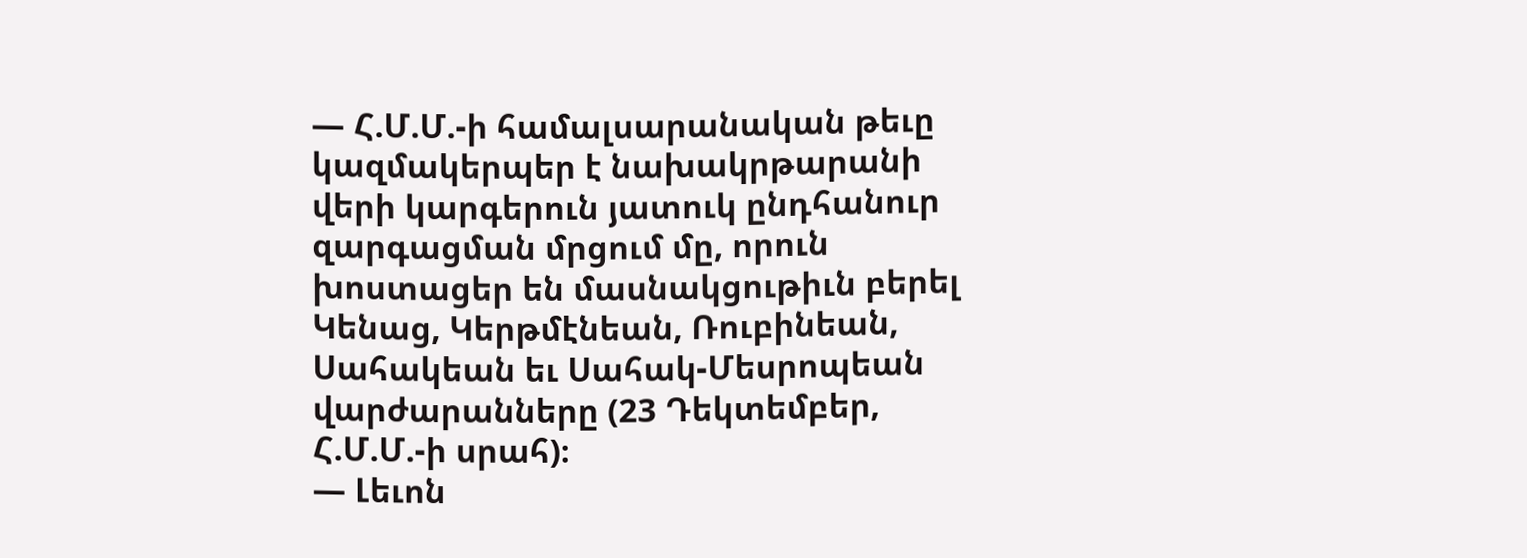— Հ.Մ.Մ.-ի համալսարանական թեւը կազմակերպեր է նախակրթարանի վերի կարգերուն յատուկ ընդհանուր զարգացման մրցում մը, որուն խոստացեր են մասնակցութիւն բերել Կենաց, Կերթմէնեան, Ռուբինեան, Սահակեան եւ Սահակ-Մեսրոպեան վարժարանները (23 Դեկտեմբեր, Հ.Մ.Մ.-ի սրահ)։
— Լեւոն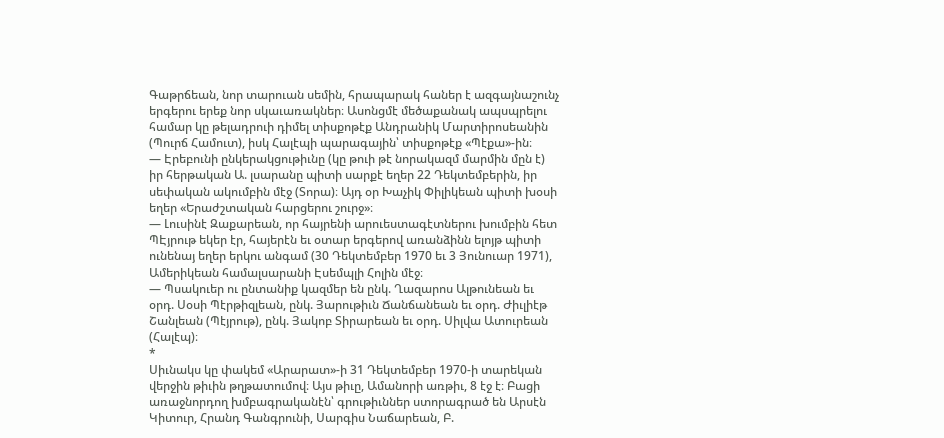Գաթրճեան, նոր տարուան սեմին, հրապարակ հաներ է ազգայնաշունչ երգերու երեք նոր սկաւառակներ։ Ասոնցմէ մեծաքանակ ապսպրելու համար կը թելադրուի դիմել տիսքոթէք Անդրանիկ Մարտիրոսեանին (Պուրճ Համուտ), իսկ Հալէպի պարագային՝ տիսքոթէք «Պէքա»-ին։
— Էրեբունի ընկերակցութիւնը (կը թուի թէ նորակազմ մարմին մըն է) իր հերթական Ա. լսարանը պիտի սարքէ եղեր 22 Դեկտեմբերին, իր սեփական ակումբին մէջ (Տորա)։ Այդ օր Խաչիկ Փիլիկեան պիտի խօսի եղեր «Երաժշտական հարցերու շուրջ»։
— Լուսինէ Զաքարեան, որ հայրենի արուեստագէտներու խումբին հետ ՊԷյրութ եկեր էր, հայերէն եւ օտար երգերով առանձինն ելոյթ պիտի ունենայ եղեր երկու անգամ (30 Դեկտեմբեր 1970 եւ 3 Յունուար 1971), Ամերիկեան համալսարանի Էսեմպլի Հոլին մէջ։
— Պսակուեր ու ընտանիք կազմեր են ընկ. Ղազարոս Ալթունեան եւ օրդ. Սօսի Պէրթիզլեան, ընկ. Յարութիւն Ճանճանեան եւ օրդ. Ժիւլիէթ Շանլեան (Պէյրութ), ընկ. Յակոբ Տիրարեան եւ օրդ. Սիլվա Ատուրեան (Հալէպ)։
*
Սիւնակս կը փակեմ «Արարատ»-ի 31 Դեկտեմբեր 1970-ի տարեկան վերջին թիւին թղթատումով։ Այս թիւը, Ամանորի առթիւ, 8 էջ է։ Բացի առաջնորդող խմբագրականէն՝ գրութիւններ ստորագրած են Արսէն Կիտուր, Հրանդ Գանգրունի, Սարգիս Նաճարեան, Բ.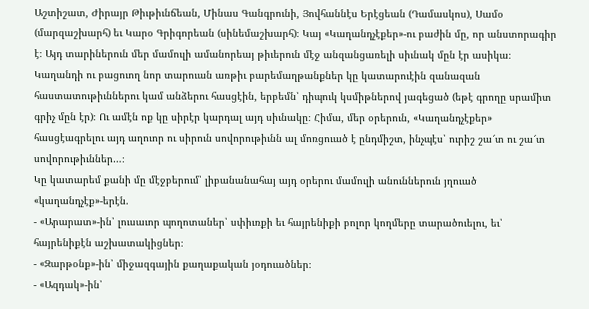Աշտիշատ, Ժիրայր Թիւթիւնճեան, Մինաս Գանգրունի, Յովհաննէս Երէցեան (Դամասկոս), Սամօ (մարզաշխարհ) եւ Կարօ Գրիգորեան (սինեմաշխարհ)։ Կայ «Կաղանդչէքեր»-ու բաժին մը, որ անստորագիր է։ Այդ տարիներուն մեր մամուլի ամանորեայ թիւերուն մէջ անզանցառելի սիւնակ մըն էր ասիկա։ Կաղանդի ու բացուող նոր տարուան առթիւ բարեմաղթանքներ կը կատարուէին զանազան հաստատութիւններու կամ անձերու հասցէին, երբեմն՝ դիպուկ կսմիթներով յագեցած (եթէ գրողը սրամիտ գրիչ մըն էր)։ Ու ամէն ոք կը սիրէր կարդալ այդ սիւնակը։ Հիմա, մեր օրերուն, «Կաղանդչէքեր» հասցէագրելու այդ աղուոր ու սիրուն սովորութիւնն ալ մոռցուած է ընդմիշտ, ինչպէս՝ ուրիշ շա՜տ ու շա՜տ սովորութիւններ…։
Կը կատարեմ քանի մը մէջբերում՝ լիբանանահայ այդ օրերու մամուլի անուններուն յղուած «կաղանդչէք»-երէն.
- «Արարատ»-ին՝ լուսաւոր պողոտաներ՝ սփիւռքի եւ հայրենիքի բոլոր կողմերը տարածուելու, եւ՝ հայրենիքէն աշխատակիցներ։
- «Զարթօնք»-ին՝ միջազգային քաղաքական յօդուածներ։
- «Ազդակ»-ին՝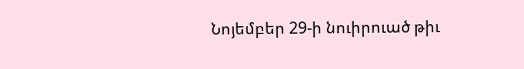Նոյեմբեր 29-ի նուիրուած թիւ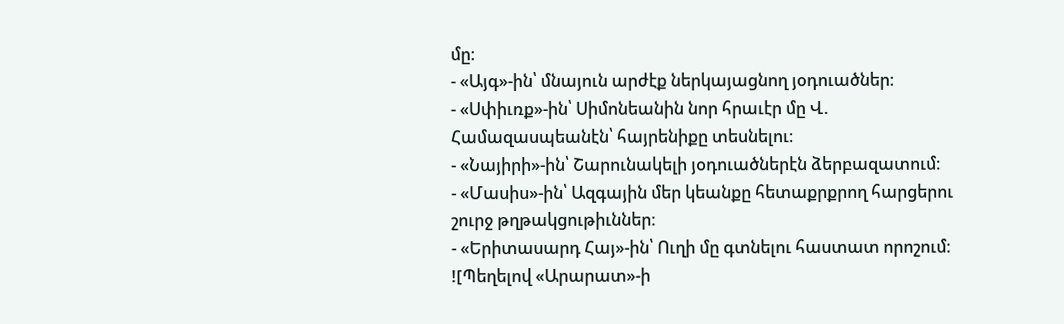մը։
- «Այգ»-ին՝ մնայուն արժէք ներկայացնող յօդուածներ։
- «Սփիւռք»-ին՝ Սիմոնեանին նոր հրաւէր մը Վ. Համազասպեանէն՝ հայրենիքը տեսնելու։
- «Նայիրի»-ին՝ Շարունակելի յօդուածներէն ձերբազատում։
- «Մասիս»-ին՝ Ազգային մեր կեանքը հետաքրքրող հարցերու շուրջ թղթակցութիւններ։
- «Երիտասարդ Հայ»-ին՝ Ուղի մը գտնելու հաստատ որոշում։
![Պեղելով «Արարատ»-ի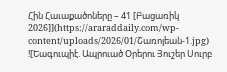Հին Հաւաքածոները – 41 [Բացառիկ 2026]](https://araraddaily.com/wp-content/uploads/2026/01/Շառոյեան-1.jpg)
![Եագուպիէ. Ապրուած Օրերու Յուշեր Սուրբ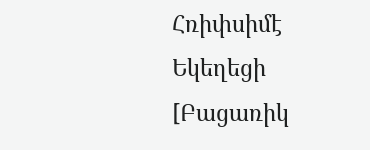Հռիփսիմէ Եկեղեցի [Բացառիկ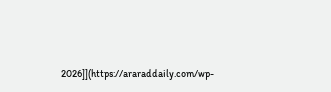2026]](https://araraddaily.com/wp-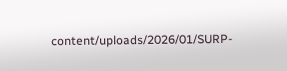content/uploads/2026/01/SURP-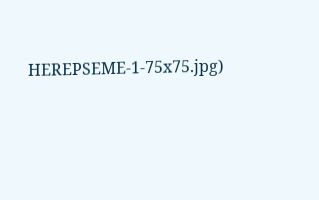HEREPSEME-1-75x75.jpg)